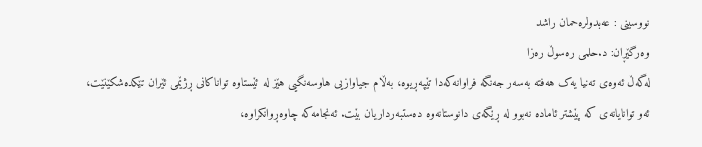نووسينی : عەبدولرەحمان راشد
وەرگێڕان: د.حلمى رەسوڵ رەزا
لەگەڵ ئەوەی تەنیا یەک هەفتە بەسەر جەنگە فراوانەکەدا تێپەڕیوە، بەڵام جیاوازیی هاوسەنگیی هێز لە ئێستاوە تواناکانی ڕژێمی ئێران تێکدەشکێنێت، ئەو توانایانەی کە پێشتر ئامادە نەبوو لە ڕێگەی دانوستانەوە دەستبەرداریان بێت. ئەنجامەکە چاوەڕوانکراوە،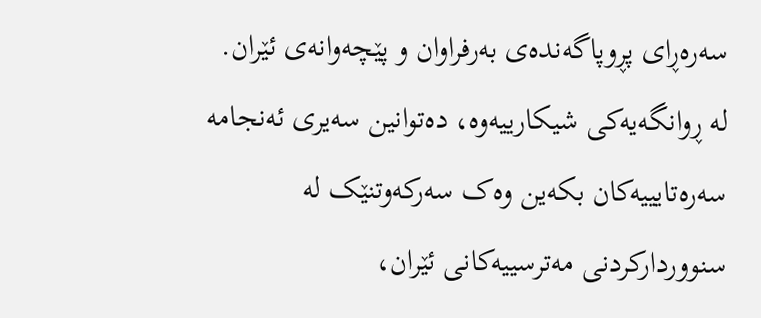سەرەڕای پڕوپاگەندەی بەرفراوان و پێچەوانەی ئێران.
لە ڕوانگەیەکی شیکارییەوە، دەتوانین سەیری ئەنجامە سەرەتایییەکان بکەین وەک سەرکەوتنێک لە سنووردارکردنی مەترسییەکانی ئێران،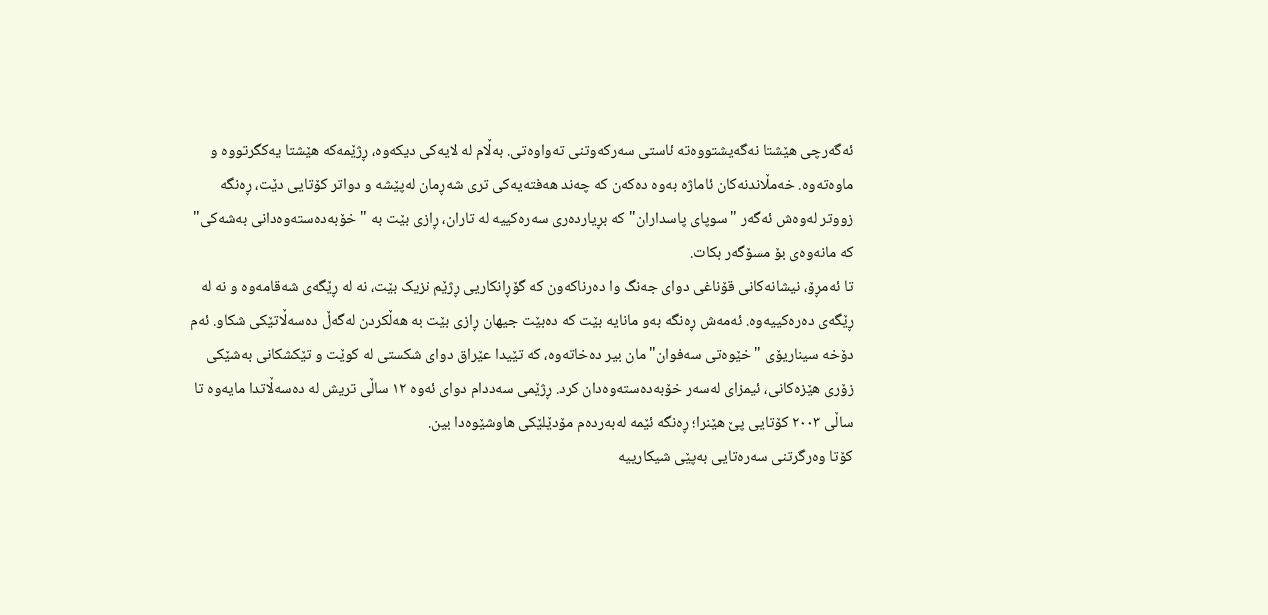ئەگەرچی هێشتا نەگەیشتووەتە ئاستی سەرکەوتنی تەواوەتی. بەڵام لە لایەکی دیکەوە، ڕژێمەکە هێشتا یەکگرتووە و ماوەتەوە. خەمڵاندنەکان ئاماژە بەوە دەکەن کە چەند هەفتەیەکی تری شەڕمان لەپێشە و دواتر کۆتایی دێت، ڕەنگە زووتر لەوەش ئەگەر "سوپای پاسداران" کە بڕیاردەری سەرەکییە لە تاران، ڕازی بێت بە "خۆبەدەستەوەدانی بەشەکی" کە مانەوەی بۆ مسۆگەر بکات.
تا ئەمڕۆ، نیشانەکانی قۆناغی دوای جەنگ وا دەرناکەون کە گۆڕانکاریی ڕژێم نزیک بێت، نە لە ڕێگەی شەقامەوە و نە لە ڕێگەی دەرەکییەوە. ئەمەش ڕەنگە بەو مانایە بێت کە دەبێت جیهان ڕازی بێت بە هەڵکردن لەگەڵ دەسەڵاتێکی شکاو. ئەم دۆخە سیناریۆی "خێوەتی سەفوان"مان بیر دەخاتەوە، کە تێیدا عێراق دوای شکستی لە کوێت و تێکشکانی بەشێکی زۆری هێزەکانی، ئیمزای لەسەر خۆبەدەستەوەدان کرد. ڕژێمی سەددام دوای ئەوە ١٢ ساڵی تریش لە دەسەڵاتدا مایەوە تا ساڵی ٢٠٠٣ کۆتایی پێ هێنرا؛ ڕەنگە ئێمە لەبەردەم مۆدێلێکی هاوشێوەدا بین.
کۆتا وەرگرتنی سەرەتایی بەپێی شیکارییە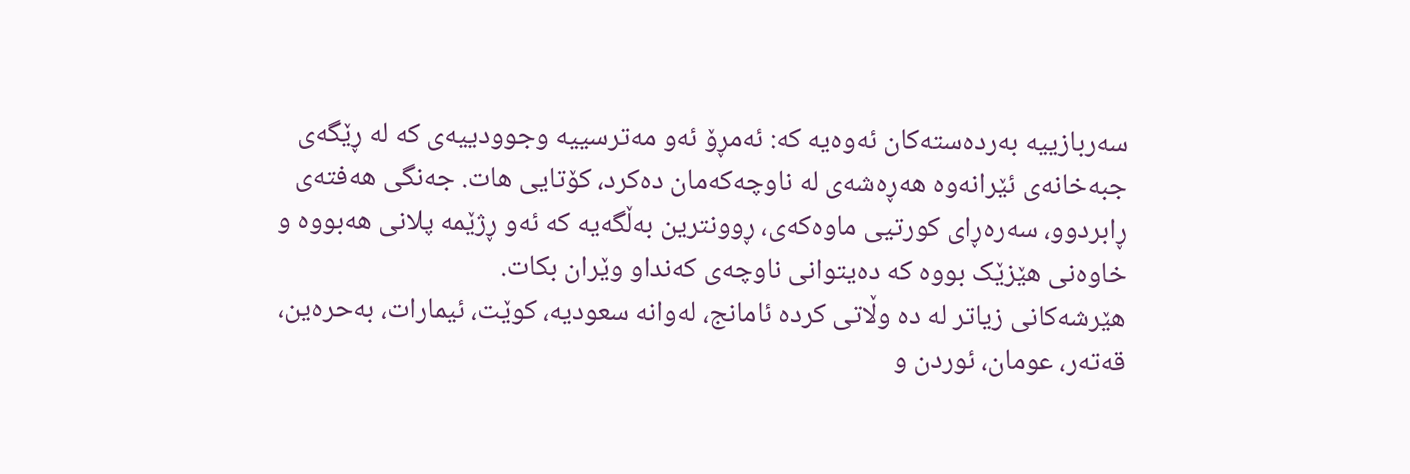سەربازییە بەردەستەکان ئەوەیە کە: ئەمڕۆ ئەو مەترسییە وجوودییەی کە لە ڕێگەی جبەخانەی ئێرانەوە هەڕەشەی لە ناوچەکەمان دەکرد، کۆتایی هات. جەنگی هەفتەی ڕابردوو، سەرەڕای کورتیی ماوەکەی، ڕوونترین بەڵگەیە کە ئەو ڕژێمە پلانی هەبووە و خاوەنی هێزێک بووە کە دەیتوانی ناوچەی کەنداو وێران بکات.
هێرشەکانی زیاتر لە دە وڵاتی کردە ئامانج، لەوانە سعودیە، کوێت، ئیمارات، بەحرەین، قەتەر، عومان، ئوردن و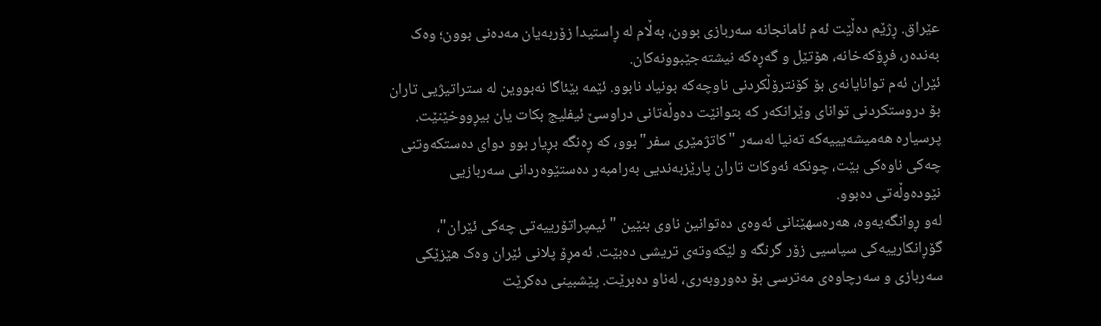عێراق. ڕژێم دەڵێت ئەم ئامانجانە سەربازی بوون، بەڵام لە ڕاستیدا زۆربەیان مەدەنی بوون؛ وەک بەندەر، فڕۆکەخانە، هۆتێل و گەڕەکە نیشتەجێبوونەکان.
ئێران ئەم توانایانەی بۆ کۆنترۆڵکردنی ناوچەکە بونیاد نابوو. ئێمە بێئاگا نەبووین لە ستراتیژیی تاران بۆ دروستکردنی توانای وێرانکەر کە بتوانێت دەوڵەتانی دراوسێ ئیفلیج بکات یان بیڕووخێنێت. پرسیارە هەمیشەیییەکە تەنیا لەسەر "کاتژمێری سفر" بوو، کە ڕەنگە بڕیار بوو دوای دەستکەوتنی چەکی ناوەکی بێت، چونکە ئەوکات تاران پارێزبەندیی بەرامبەر دەستێوەردانی سەربازیی نێودەوڵەتی دەبوو.
لەو ڕوانگەیەوە، هەرەسھێنانی ئەوەی دەتوانین ناوی بنێین "ئیمپراتۆرییەتی چەکی ئێران"، گۆڕانکارییەکی سیاسیی زۆر گرنگە و لێکەوتەی تریشی دەبێت. ئەمڕۆ پلانی ئێران وەک هێزێکی سەربازی و سەرچاوەی مەترسی بۆ دەوروبەری، لەناو دەبرێت. پێشبینی دەکرێت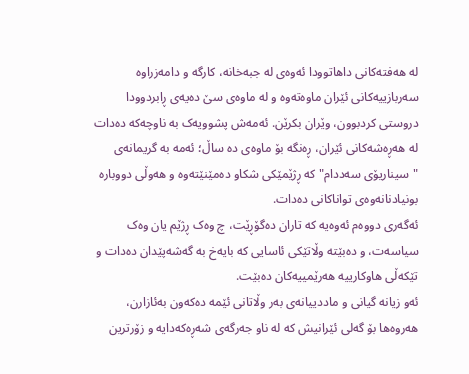لە هەفتەکانی داهاتوودا ئەوەی لە جبەخانە، کارگە و دامەزراوە سەربازییەکانی ئێران ماوەتەوە و لە ماوەی سێ دەیەی ڕابردوودا دروستی کردبوون، وێران بکرێن. ئەمەش پشوویەک بە ناوچەکە دەدات لە هەڕەشەکانی ئێران، ڕەنگە بۆ ماوەی دە ساڵ؛ ئەمە بە گریمانەی "سیناریۆی سەددام" کە ڕژێمێکی شکاو دەمێنێتەوە و هەوڵی دووبارە بونیادنانەوەی تواناکانی دەدات.
ئەگەری دووەم ئەوەیە کە تاران دەگۆڕێت، چ وەک ڕژێم یان وەک سیاسەت، و دەبێتە وڵاتێکی ئاسایی کە بایەخ بە گەشەپێدان دەدات و تێکەڵی هاوکارییە هەرێمییەکان دەبێت.
ئەو زیانە گیانی و ماددییانەی بەر وڵاتانی ئێمە دەکەون بەئازارن، هەروەها بۆ گەلی ئێرانیش کە لە ناو جەرگەی شەڕەکەدایە و زۆرترین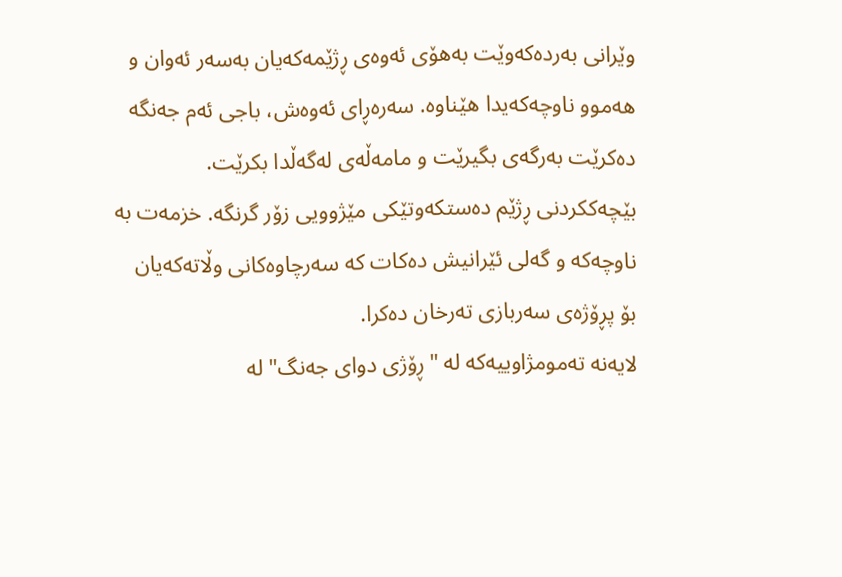وێرانی بەردەکەوێت بەهۆی ئەوەی ڕژێمەکەیان بەسەر ئەوان و هەموو ناوچەکەیدا هێناوە. سەرەڕای ئەوەش، باجی ئەم جەنگە دەکرێت بەرگەی بگیرێت و مامەڵەی لەگەڵدا بکرێت.
بێچەککردنی ڕژێم دەستکەوتێکی مێژوویی زۆر گرنگە. خزمەت بە ناوچەکە و گەلی ئێرانیش دەکات کە سەرچاوەکانی وڵاتەکەیان بۆ پڕۆژەی سەربازی تەرخان دەکرا.
لایەنە تەمومژاوییەکە لە "ڕۆژی دوای جەنگ" لە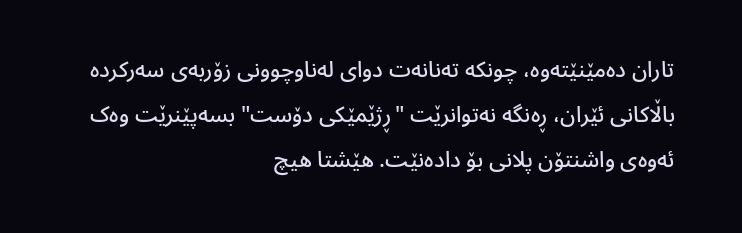تاران دەمێنێتەوە، چونکە تەنانەت دوای لەناوچوونی زۆربەی سەرکردە باڵاکانی ئێران، ڕەنگە نەتوانرێت "ڕژێمێکی دۆست" بسەپێنرێت وەک ئەوەی واشنتۆن پلانی بۆ دادەنێت. هێشتا هیچ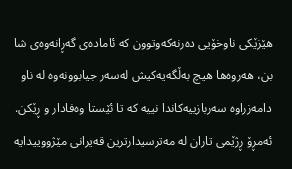هێزێکی ناوخۆیی دەرنەکەوتوون کە ئامادەی گەڕانەوەی شا بن، هەروەها هیچ بەڵگەیەکیش لەسەر جیابوونەوە لە ناو دامەزراوە سەربازییەکاندا نییە کە تا ئێستا وەفادار و ڕێکن.
ئەمڕۆ ڕژێمی تاران لە مەترسیدارترین قەیرانی مێژووییدایە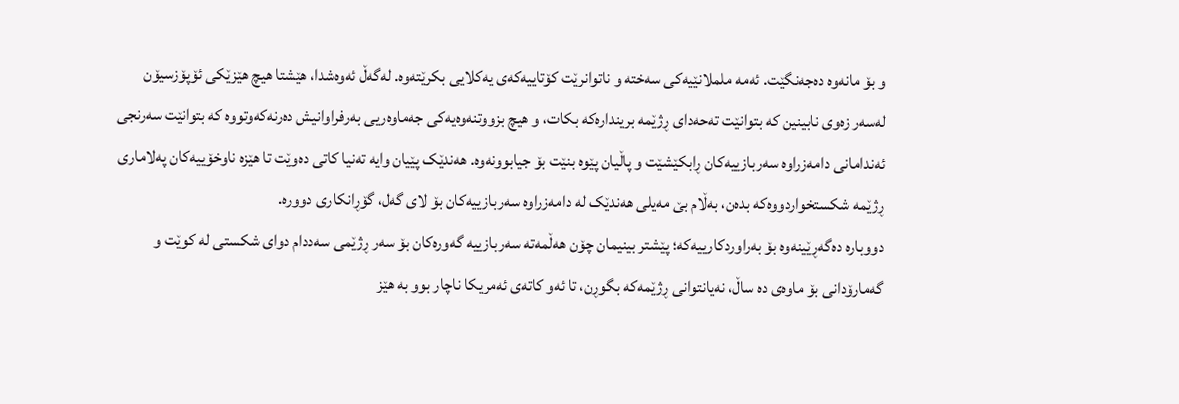و بۆ مانەوە دەجەنگێت. ئەمە ململانێیەکی سەختە و ناتوانرێت کۆتاییەکەی یەکلایی بکرێتەوە. لەگەڵ ئەوەشدا، هێشتا هیچ هێزێکی ئۆپۆزسیۆن لەسەر زەوی نابینین کە بتوانێت تەحەدای ڕژێمە بریندارەکە بکات، و هیچ بزووتنەوەیەکی جەماوەریی بەرفراوانیش دەرنەکەوتووە کە بتوانێت سەرنجی ئەندامانی دامەزراوە سەربازییەکان ڕابکێشێت و پاڵیان پێوە بنێت بۆ جیابوونەوە. هەندێک پێیان وایە تەنیا کاتی دەوێت تا هێزە ناوخۆییەکان پەلاماری ڕژێمە شکستخواردووەکە بدەن، بەڵام بێ مەیلی هەندێک لە دامەزراوە سەربازییەکان بۆ لای گەل، گۆڕانکاری دوورە.
دووبارە دەگەڕێینەوە بۆ بەراوردکارییەکە؛ پێشتر بینیمان چۆن هەڵمەتە سەربازییە گەورەکان بۆ سەر ڕژێمی سەددام دوای شکستی لە کوێت و گەمارۆدانی بۆ ماوەی دە ساڵ، نەیانتوانی ڕژێمەکە بگوڕن، تا ئەو کاتەی ئەمریکا ناچار بوو بە هێز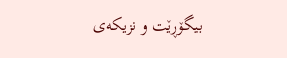بیگۆڕێت و نزیکەی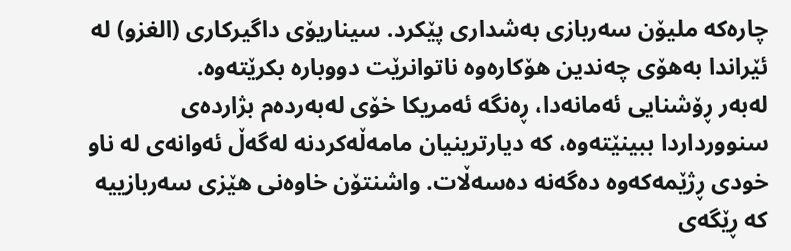چارەکە ملیۆن سەربازی بەشداری پێکرد. سیناریۆی داگیرکاری (الغزو) لە ئێراندا بەهۆی چەندین هۆکارەوە ناتوانرێت دووبارە بکرێتەوە.
لەبەر ڕۆشنایی ئەمانەدا، ڕەنگە ئەمریکا خۆی لەبەردەم بژاردەی سنوورداردا ببینێتەوە، کە دیارترینیان مامەڵەکردنە لەگەڵ ئەوانەی لە ناو خودی ڕژێمەکەوە دەگەنە دەسەڵات. واشنتۆن خاوەنی هێزی سەربازییە کە ڕێگەی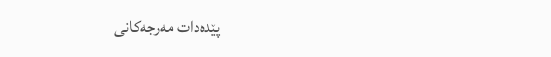پێدەدات مەرجەکانی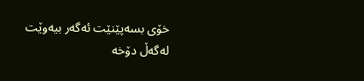خۆی بسەپێنێت ئەگەر بیەوێت لەگەڵ دۆخە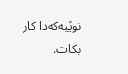نوێیەکەدا کار بکات.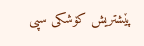پێشتریش کۆشکی سپی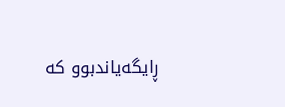ڕایگەیاندبوو کە